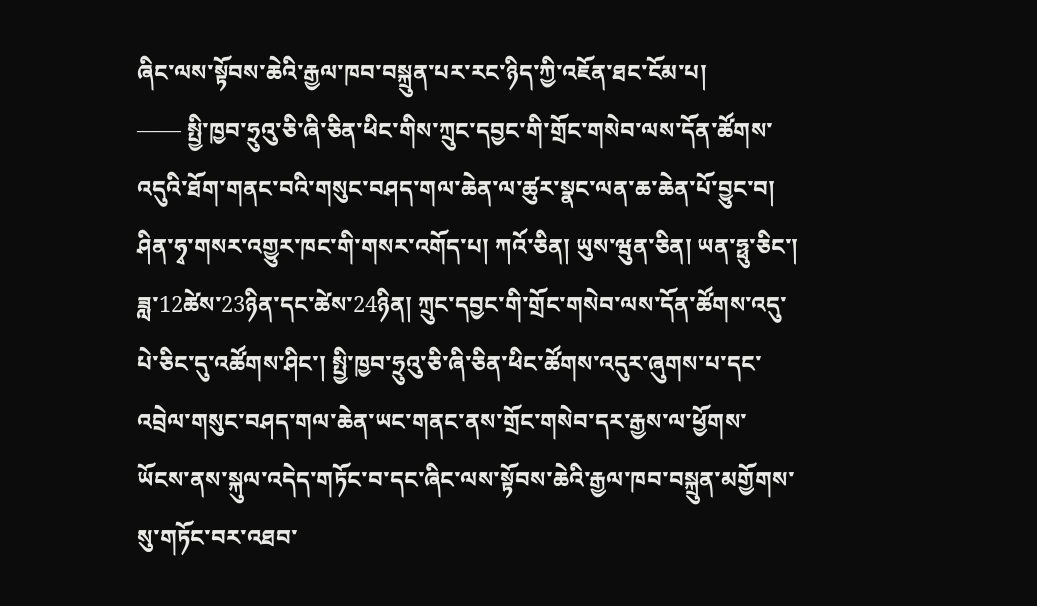ཞིང་ལས་སྟོབས་ཆེའི་རྒྱལ་ཁབ་བསྐྲུན་པར་རང་ཉིད་ཀྱི་འཇོན་ཐང་ངོམ་པ།
—— སྤྱི་ཁྱབ་ཧྲུའུ་ཅི་ཞི་ཅིན་ཕིང་གིས་ཀྲུང་དབྱང་གི་གྲོང་གསེབ་ལས་དོན་ཚོགས་འདུའི་ཐོག་གནང་བའི་གསུང་བཤད་གལ་ཆེན་ལ་ཚུར་སྣང་ལན་ཆ་ཆེན་པོ་བྱུང་བ།
ཤིན་ཧྭ་གསར་འགྱུར་ཁང་གི་གསར་འགོད་པ། ཀའོ་ཅིན། ཡུས་ཝུན་ཅིན། ཡན་ཧྥུ་ཅིང་།
ཟླ་12ཚེས་23ཉིན་དང་ཚེས་24ཉིན། ཀྲུང་དབྱང་གི་གྲོང་གསེབ་ལས་དོན་ཚོགས་འདུ་པེ་ཅིང་དུ་འཚོགས་ཤིང་། སྤྱི་ཁྱབ་ཧྲུའུ་ཅི་ཞི་ཅིན་ཕིང་ཚོགས་འདུར་ཞུགས་པ་དང་འབྲེལ་གསུང་བཤད་གལ་ཆེན་ཡང་གནང་ནས་གྲོང་གསེབ་དར་རྒྱས་ལ་ཕྱོགས་ཡོངས་ནས་སྐུལ་འདེད་གཏོང་བ་དང་ཞིང་ལས་སྟོབས་ཆེའི་རྒྱལ་ཁབ་བསྐྲུན་མགྱོགས་སུ་གཏོང་བར་འཐབ་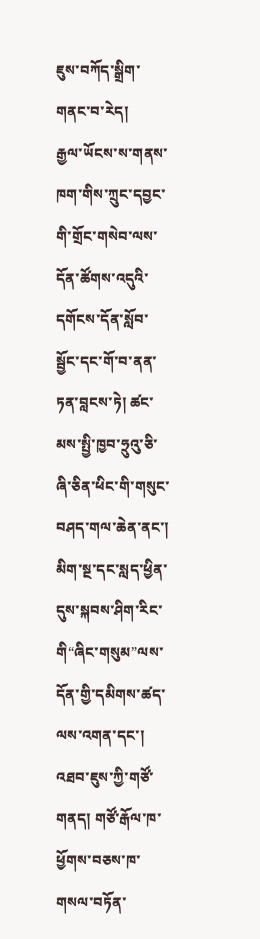ཇུས་བཀོད་སྒྲིག་གནང་བ་རེད།
རྒྱལ་ཡོངས་ས་གནས་ཁག་གིས་ཀྲུང་དབྱང་གི་གྲོང་གསེབ་ལས་དོན་ཚོགས་འདུའི་དགོངས་དོན་སློབ་སྦྱོང་དང་གོ་བ་ནན་ཏན་བླངས་ཏེ། ཚང་མས་སྤྱི་ཁྱབ་ཧྲུའུ་ཅི་ཞི་ཅིན་ཕིང་གི་གསུང་བཤད་གལ་ཆེན་ནང་། མིག་སྔ་དང་སླད་ཕྱིན་དུས་སྐབས་ཤིག་རིང་གི“ཞིང་གསུམ”ལས་དོན་གྱི་དམིགས་ཚད་ལས་འགན་དང་། འཐབ་ཇུས་ཀྱི་གཙོ་གནད། གཙོ་རྒོལ་ཁ་ཕྱོགས་བཅས་ཁ་གསལ་བཏོན་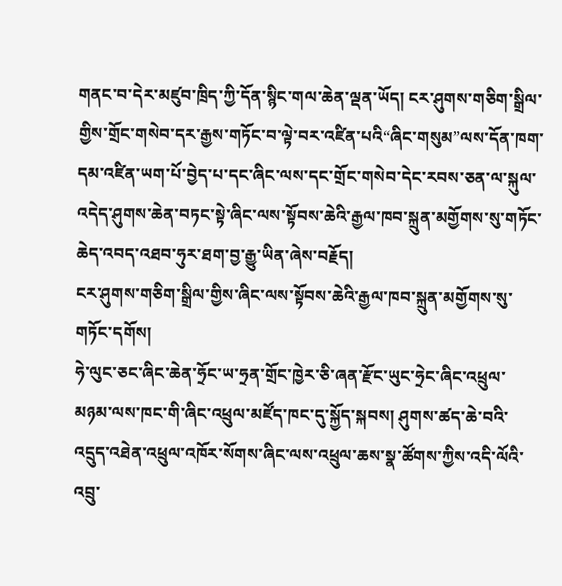གནང་བ་དེར་མཛུབ་ཁྲིད་ཀྱི་དོན་སྙིང་གལ་ཆེན་ལྡན་ཡོད། ངར་ཤུགས་གཅིག་སྒྲིལ་གྱིས་གྲོང་གསེབ་དར་རྒྱས་གཏོང་བ་ལྟེ་བར་འཛིན་པའི“ཞིང་གསུམ”ལས་དོན་ཁག་དམ་འཛིན་ཡག་པོ་བྱེད་པ་དང་ཞིང་ལས་དང་གྲོང་གསེབ་དེང་རབས་ཅན་ལ་སྐུལ་འདེད་ཤུགས་ཆེན་བཏང་སྟེ་ཞིང་ལས་སྟོབས་ཆེའི་རྒྱལ་ཁབ་སྐྲུན་མགྱོགས་སུ་གཏོང་ཆེད་འབད་འཐབ་ཧུར་ཐག་བྱ་རྒྱུ་ཡིན་ཞེས་བརྗོད།
ངར་ཤུགས་གཅིག་སྒྲིལ་གྱིས་ཞིང་ལས་སྟོབས་ཆེའི་རྒྱལ་ཁབ་སྐྲུན་མགྱོགས་སུ་གཏོང་དགོས།
ཧེ་ལུང་ཅང་ཞིང་ཆེན་ཧྲོང་ཡ་ཧྲན་གྲོང་ཁྱེར་ཅི་ཞན་རྫོང་ཡུང་ཧྲེང་ཞིང་འཕྲུལ་མཉམ་ལས་ཁང་གི་ཞིང་འཕྲུལ་མཛོད་ཁང་དུ་སྐྱོད་སྐབས། ཤུགས་ཚད་ཆེ་བའི་འདྲུད་འཐེན་འཕྲུལ་འཁོར་སོགས་ཞིང་ལས་འཕྲུལ་ཆས་སྣ་ཚོགས་ཀྱིས་འདི་ལོའི་འབྲུ་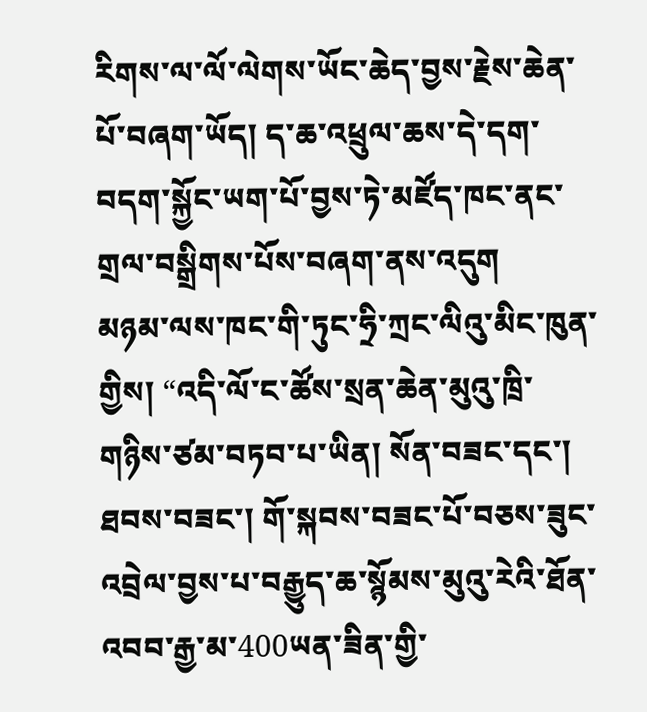རིགས་ལ་ལོ་ལེགས་ཡོང་ཆེད་བྱས་རྗེས་ཆེན་པོ་བཞག་ཡོད། ད་ཆ་འཕྲུལ་ཆས་དེ་དག་བདག་སྐྱོང་ཡག་པོ་བྱས་ཏེ་མཛོད་ཁང་ནང་གྲལ་བསྒྲིགས་པོས་བཞག་ནས་འདུག
མཉམ་ལས་ཁང་གི་ཏུང་ཧྲི་ཀྲང་ལིའུ་མིང་ཁུན་གྱིས། “འདི་ལོ་ང་ཚོས་སྲན་ཆེན་མུའུ་ཁྲི་གཉིས་ཙམ་བཏབ་པ་ཡིན། སོན་བཟང་དང་། ཐབས་བཟང་། གོ་སྐབས་བཟང་པོ་བཅས་ཟུང་འབྲེལ་བྱས་པ་བརྒྱུད་ཆ་སྙོམས་མུའུ་རེའི་ཐོན་འབབ་རྒྱ་མ་400ཡན་ཟིན་གྱི་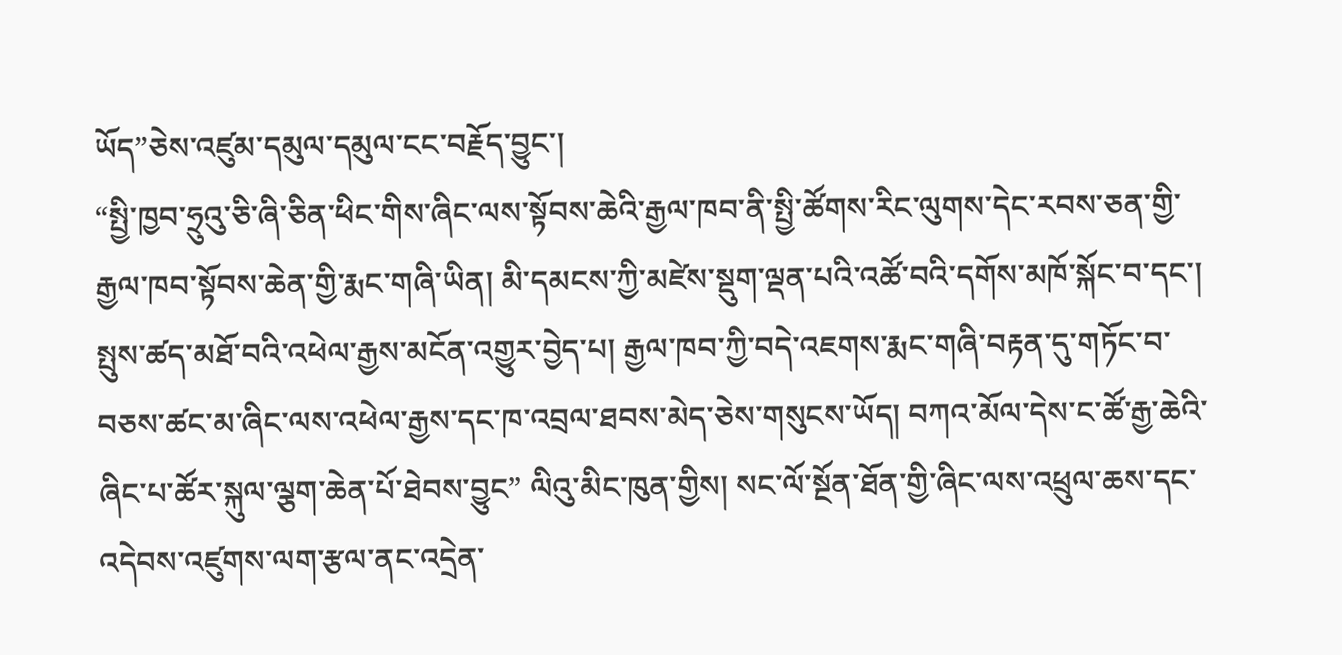ཡོད”ཅེས་འཛུམ་དམུལ་དམུལ་ངང་བརྗོད་བྱུང་།
“སྤྱི་ཁྱབ་ཧྲུའུ་ཅི་ཞི་ཅིན་ཕིང་གིས་ཞིང་ལས་སྟོབས་ཆེའི་རྒྱལ་ཁབ་ནི་སྤྱི་ཚོགས་རིང་ལུགས་དེང་རབས་ཅན་གྱི་རྒྱལ་ཁབ་སྟོབས་ཆེན་གྱི་རྨང་གཞི་ཡིན། མི་དམངས་ཀྱི་མཛེས་སྡུག་ལྡན་པའི་འཚོ་བའི་དགོས་མཁོ་སྐོང་བ་དང་། སྤུས་ཚད་མཐོ་བའི་འཕེལ་རྒྱས་མངོན་འགྱུར་བྱེད་པ། རྒྱལ་ཁབ་ཀྱི་བདེ་འཇགས་རྨང་གཞི་བརྟན་དུ་གཏོང་བ་བཅས་ཚང་མ་ཞིང་ལས་འཕེལ་རྒྱས་དང་ཁ་འབྲལ་ཐབས་མེད་ཅེས་གསུངས་ཡོད། བཀའ་མོལ་དེས་ང་ཚོ་རྒྱ་ཆེའི་ཞིང་པ་ཚོར་སྐུལ་ལྕག་ཆེན་པོ་ཐེབས་བྱུང” ལིའུ་མིང་ཁུན་གྱིས། སང་ལོ་སྔོན་ཐོན་གྱི་ཞིང་ལས་འཕྲུལ་ཆས་དང་འདེབས་འཛུགས་ལག་རྩལ་ནང་འདྲེན་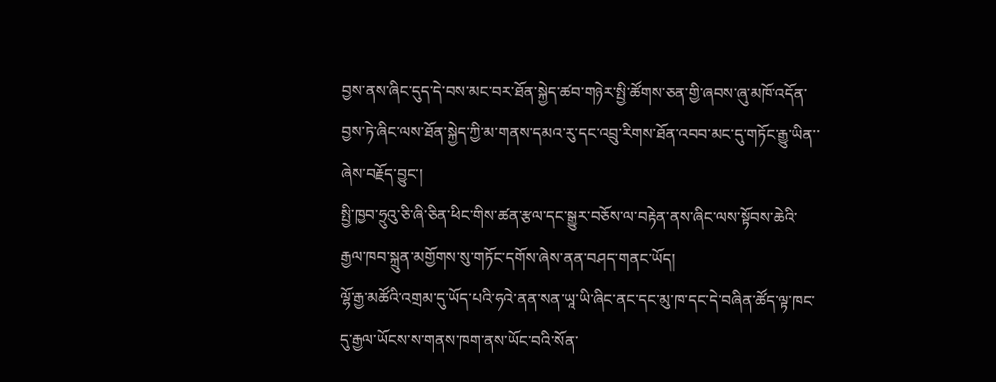བྱས་ནས་ཞིང་དུད་དེ་བས་མང་བར་ཐོན་སྐྱེད་ཚབ་གཉེར་སྤྱི་ཚོགས་ཅན་གྱི་ཞབས་ཞུ་མཁོ་འདོན་བྱས་ཏེ་ཞིང་ལས་ཐོན་སྐྱེད་ཀྱི་མ་གནས་དམའ་རུ་དང་འབྲུ་རིགས་ཐོན་འབབ་མང་དུ་གཏོང་རྒྱུ་ཡིན་་ཞེས་བརྗོད་བྱུང་།
སྤྱི་ཁྱབ་ཧྲུའུ་ཅི་ཞི་ཅིན་ཕིང་གིས་ཚན་རྩལ་དང་སྒྱུར་བཅོས་ལ་བརྟེན་ནས་ཞིང་ལས་སྟོབས་ཆེའི་རྒྱལ་ཁབ་སྐྲུན་མགྱོགས་སུ་གཏོང་དགོས་ཞེས་ནན་བཤད་གནང་ཡོད།
ལྷོ་རྒྱ་མཚོའི་འགྲམ་དུ་ཡོད་པའི་ཧའེ་ནན་སན་ཡཱ་ཡི་ཞིང་ནང་དང་མུ་ཁ་དང་དེ་བཞིན་ཚོད་ལྟ་ཁང་དུ་རྒྱལ་ཡོངས་ས་གནས་ཁག་ནས་ཡོང་བའི་སོན་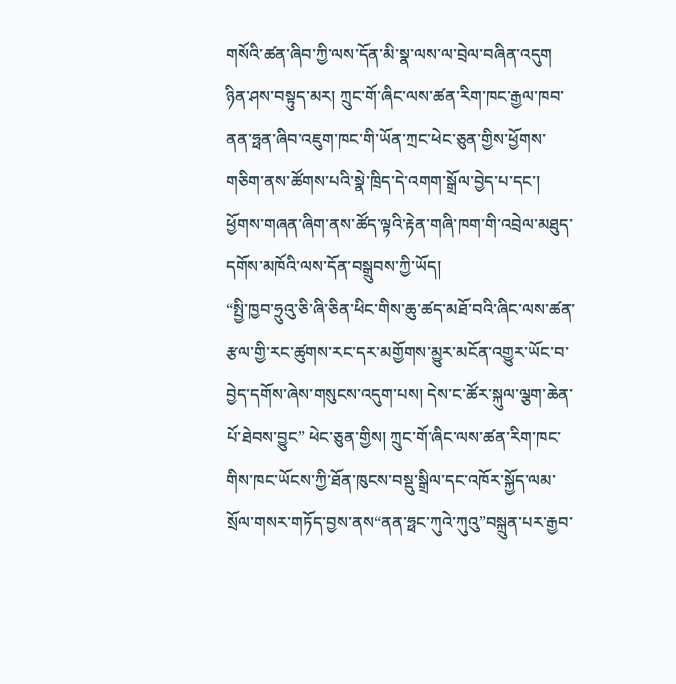གསོའི་ཚན་ཞིབ་ཀྱི་ལས་དོན་མི་སྣ་ལས་ལ་བྲེལ་བཞིན་འདུག ཉིན་ཤས་བསྟུད་མར། ཀྲུང་གོ་ཞིང་ལས་ཚན་རིག་ཁང་རྒྱལ་ཁབ་ནན་ཧྥན་ཞིབ་འཇུག་ཁང་གི་ཡོན་ཀྲང་ཕེང་ཅུན་གྱིས་ཕྱོགས་གཅིག་ནས་ཚོགས་པའི་སྣེ་ཁྲིད་དེ་འགག་སྒྲོལ་བྱེད་པ་དང་། ཕྱོགས་གཞན་ཞིག་ནས་ཚོད་ལྟའི་རྟེན་གཞི་ཁག་གི་འབྲེལ་མཐུད་དགོས་མཁོའི་ལས་དོན་བསྒྲུབས་ཀྱི་ཡོད།
“སྤྱི་ཁྱབ་ཧྲུའུ་ཅི་ཞི་ཅིན་ཕིང་གིས་ཆུ་ཚད་མཐོ་བའི་ཞིང་ལས་ཚན་རྩལ་གྱི་རང་ཚུགས་རང་དར་མགྱོགས་མྱུར་མངོན་འགྱུར་ཡོང་བ་བྱེད་དགོས་ཞེས་གསུངས་འདུག་པས། དེས་ང་ཚོར་སྐུལ་ལྕག་ཆེན་པོ་ཐེབས་བྱུང” ཕེང་ཅུན་གྱིས། ཀྲུང་གོ་ཞིང་ལས་ཚན་རིག་ཁང་གིས་ཁང་ཡོངས་ཀྱི་ཐོན་ཁུངས་བསྡུ་སྒྲིལ་དང་འཁོར་སྐྱོད་ལམ་སྲོལ་གསར་གཏོད་བྱས་ནས“ནན་ཧྥང་ཀུའེ་ཀུའུ”བསྐྲུན་པར་རྒྱབ་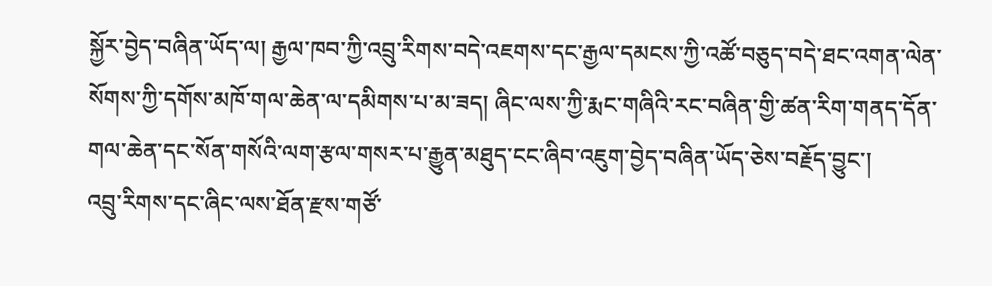སྐྱོར་བྱེད་བཞིན་ཡོད་ལ། རྒྱལ་ཁབ་ཀྱི་འབྲུ་རིགས་བདེ་འཇགས་དང་རྒྱལ་དམངས་ཀྱི་འཚོ་བཅུད་བདེ་ཐང་འགན་ལེན་སོགས་ཀྱི་དགོས་མཁོ་གལ་ཆེན་ལ་དམིགས་པ་མ་ཟད། ཞིང་ལས་ཀྱི་རྨང་གཞིའི་རང་བཞིན་གྱི་ཚན་རིག་གནད་དོན་གལ་ཆེན་དང་སོན་གསོའི་ལག་རྩལ་གསར་པ་རྒྱུན་མཐུད་ངང་ཞིབ་འཇུག་བྱེད་བཞིན་ཡོད་ཅེས་བརྗོད་བྱུང་།
འབྲུ་རིགས་དང་ཞིང་ལས་ཐོན་རྫས་གཙོ་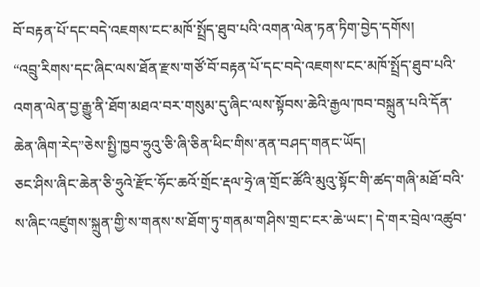བོ་བརྟན་པོ་དང་བདེ་འཇགས་ངང་མཁོ་སྤྲོད་ཐུབ་པའི་འགན་ལེན་ཏན་ཏིག་བྱེད་དགོས།
“འབྲུ་རིགས་དང་ཞིང་ལས་ཐོན་རྫས་གཙོ་བོ་བརྟན་པོ་དང་བདེ་འཇགས་ངང་མཁོ་སྤྲོད་ཐུབ་པའི་འགན་ལེན་བྱ་རྒྱུ་ནི་ཐོག་མཐའ་བར་གསུམ་དུ་ཞིང་ལས་སྟོབས་ཆེའི་རྒྱལ་ཁབ་བསྐྲུན་པའི་དོན་ཆེན་ཞིག་རེད”ཅེས་སྤྱི་ཁྱབ་ཧྲུའུ་ཅི་ཞི་ཅིན་ཕིང་གིས་ནན་བཤད་གནང་ཡོད།
ཅང་ཤིས་ཞིང་ཆེན་ཅི་ཧྲུའེ་རྫོང་ཧོང་ཆའོ་གྲོང་རྡལ་ཧྲེ་ཞ་གྲོང་ཚོའི་མུའུ་སྟོང་གི་ཚད་གཞི་མཐོ་བའི་ས་ཞིང་འཛུགས་སྐྲུན་གྱི་ས་གནས་ས་ཐོག་ཏུ་གནམ་གཤིས་གྲང་ངར་ཆེ་ཡང་། དེ་གར་བྲེལ་འཚུབ་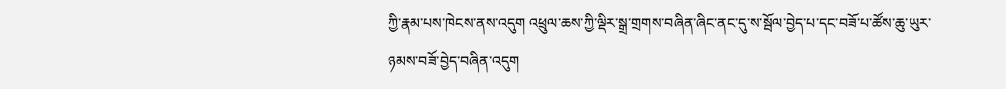ཀྱི་རྣམ་པས་ཁེངས་ནས་འདུག འཕྲུལ་ཆས་ཀྱི་ལྡིར་སྒྲ་གྲགས་བཞིན་ཞིང་ནང་དུ་ས་སྦོལ་བྱེད་པ་དང་བཟོ་པ་ཚོས་ཆུ་ཡུར་ཉམས་བཟོ་བྱེད་བཞིན་འདུག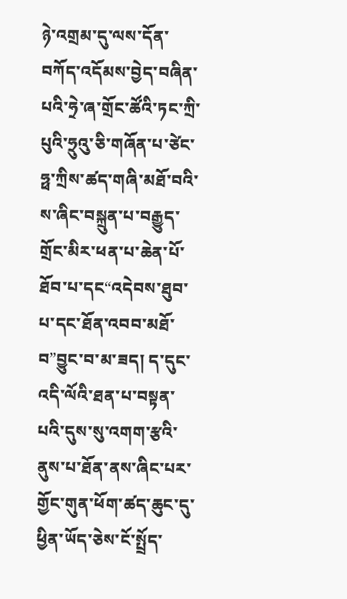ཉེ་འགྲམ་དུ་ལས་དོན་བཀོད་འདོམས་བྱེད་བཞིན་པའི་ཧྲེ་ཞ་གྲོང་ཚོའི་ཏང་ཀྲི་པུའི་ཧྲུའུ་ཅི་གཞོན་པ་ཙེང་ཧྥ་ཀྲིས་ཚད་གཞི་མཐོ་བའི་ས་ཞིང་བསྐྲུན་པ་བརྒྱུད་གྲོང་མིར་ཕན་པ་ཆེན་པོ་ཐོབ་པ་དང“འདེབས་ཐུབ་པ་དང་ཐོན་འབབ་མཐོ་བ”བྱུང་བ་མ་ཟད། ད་དུང་འདི་ལོའི་ཐན་པ་བསྟན་པའི་དུས་སུ་འགག་རྩའི་ནུས་པ་ཐོན་ནས་ཞིང་པར་གྱོང་གུན་ཕོག་ཚད་ཆུང་དུ་ཕྱིན་ཡོད་ཅེས་ངོ་སྤྲོད་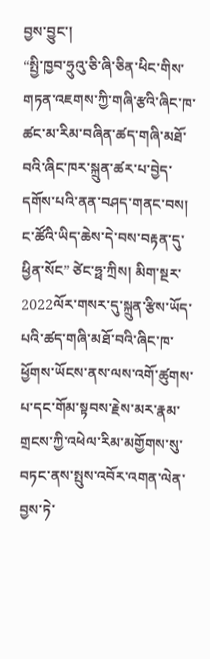བྱས་བྱུང་།
“སྤྱི་ཁྱབ་ཧྲུའུ་ཅི་ཞི་ཅིན་ཕིང་གིས་གཏན་འཇགས་ཀྱི་གཞི་རྩའི་ཞིང་ཁ་ཚང་མ་རིམ་བཞིན་ཚད་གཞི་མཐོ་བའི་ཞིང་ཁར་སྐྲུན་ཚར་པ་བྱེད་དགོས་པའི་ནན་བཤད་གནང་བས། ང་ཚོའི་ཡིད་ཆེས་དེ་བས་བརྟན་དུ་ཕྱིན་སོང” ཙེང་ཧྥ་ཀྲིས། མིག་སྔར་2022ལོར་གསར་དུ་སྐྲུན་རྩིས་ཡོད་པའི་ཚད་གཞི་མཐོ་བའི་ཞིང་ཁ་ཕྱོགས་ཡོངས་ནས་ལས་འགོ་ཚུགས་པ་དང་གོམ་སྟབས་རྗེས་མར་རྣམ་གྲངས་ཀྱི་འཕེལ་རིམ་མགྱོགས་སུ་བཏང་ནས་སྤུས་འབོར་འགན་ལེན་བྱས་ཏེ་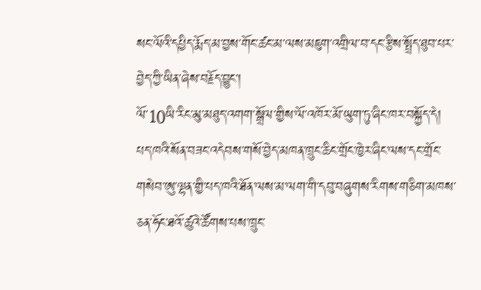སང་ལོའི་དཔྱིད་རྨོད་མ་བྱས་གོང་ཚང་མ་ལས་མཇུག་འགྲིལ་བ་དང་རྩིས་སྤྲོད་ཐུབ་པར་བྱེད་ཀྱི་ཡིན་ཞེས་བརྗོད་བྱུང་།
ལོ་10ཡི་རིང་མུ་མཐུད་འགག་སྒྲོལ་གྱིས་ལོ་འཁོར་མོ་ཡུག་ཏུ་ཞིང་ཁར་བསྐྱོད་དེ། པད་ཁའི་སོན་བཟང་འདེབས་གསོ་བྱེད་མཁན་ཁྲུང་ཆིང་གྲོང་ཁྱེར་ཞིང་ལས་དང་གྲོང་གསེབ་ཨུ་ལྷན་གྱི་པད་ཁའི་ཐོན་ལས་མ་ལག་གི་དབུ་བཞུགས་རིགས་གཅིག་མཁས་ཅན་ཧོང་ཐའོ་ཚུའེ་ཚོགས་པས་ཁྲུང་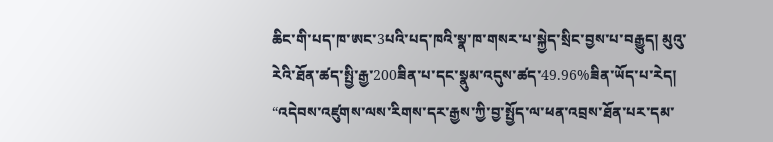ཆིང་གི་པད་ཁ་ཨང་3པའི་པད་ཁའི་སྣ་ཁ་གསར་པ་སྐྱེད་སྲིང་བྱས་པ་བརྒྱུད། མུའུ་རེའི་ཐོན་ཚད་སྤྱི་རྒྱ་200ཟིན་པ་དང་སྣུམ་འདུས་ཚད་49.96%ཟིན་ཡོད་པ་རེད།
“འདེབས་འཛུགས་ལས་རིགས་དར་རྒྱས་ཀྱི་བྱ་སྤྱོད་ལ་ཕན་འབྲས་ཐོན་པར་དམ་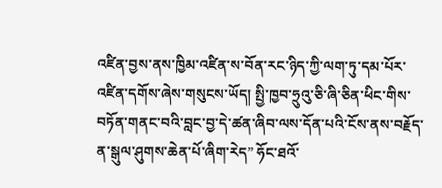འཛིན་བྱས་ནས་ཁྱིམ་འཛིན་ས་བོན་རང་ཉིད་ཀྱི་ལག་ཏུ་དམ་པོར་འཛིན་དགོས་ཞེས་གསུངས་ཡོད། སྤྱི་ཁྱབ་ཧྲུའུ་ཅི་ཞི་ཅིན་ཕིང་གིས་བཏོན་གནང་བའི་བླང་བྱ་དེ་ཚན་ཞིབ་ལས་དོན་པའི་ངོས་ནས་བརྗོད་ན་སྒུལ་ཤུགས་ཆེན་པོ་ཞིག་རེད” ཧོང་ཐའོ་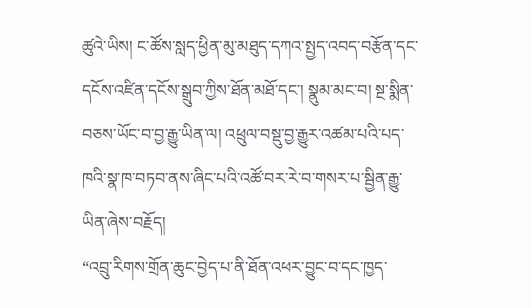ཚུའེ་ཡིས། ང་ཚོས་སླད་ཕྱིན་མུ་མཐུད་དཀའ་སྤྱད་འབད་བརྩོན་དང་དངོས་འཛིན་དངོས་སྒྲུབ་ཀྱིས་ཐོན་མཐོ་དང་། སྣུམ་མང་བ། སྔ་སྨིན་བཅས་ཡོང་བ་བྱ་རྒྱུ་ཡིན་ལ། འཕྲུལ་བསྡུ་བྱ་རྒྱུར་འཚམ་པའི་པད་ཁའི་སྣ་ཁ་བཏབ་ནས་ཞིང་པའི་འཚོ་བར་རེ་བ་གསར་པ་སྦྱིན་རྒྱུ་ཡིན་ཞེས་བརྗོད།
“འབྲུ་རིགས་གྲོན་ཆུང་བྱེད་པ་ནི་ཐོན་འཕར་བྱུང་བ་དང་ཁྱད་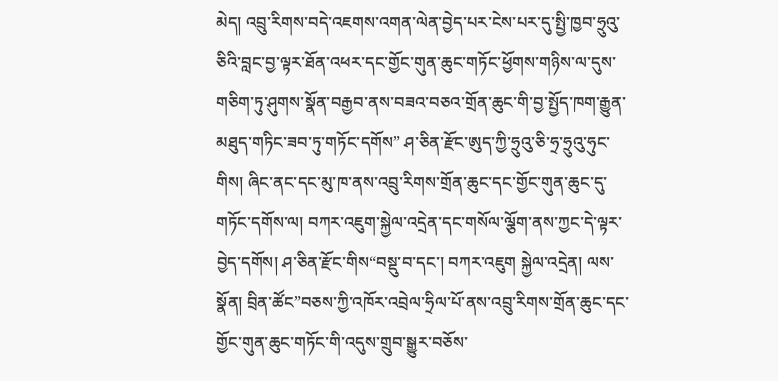མེད། འབྲུ་རིགས་བདེ་འཇགས་འགན་ལེན་བྱེད་པར་ངེས་པར་དུ་སྤྱི་ཁྱབ་ཧྲུའུ་ཅིའི་བླང་བྱ་ལྟར་ཐོན་འཕར་དང་གྱོང་གུན་ཆུང་གཏོང་ཕྱོགས་གཉིས་ལ་དུས་གཅིག་ཏུ་ཤུགས་སྣོན་བརྒྱབ་ནས་བཟའ་བཅའ་གྲོན་ཆུང་གི་བྱ་སྤྱོད་ཁག་རྒྱུན་མཐུད་གཏིང་ཟབ་ཏུ་གཏོང་དགོས” ཤ་ཅིན་རྫོང་ཨུད་ཀྱི་ཧྲུའུ་ཅི་ཧྲ་ཧྲུའུ་ཧུང་གིས། ཞིང་ནང་དང་མུ་ཁ་ནས་འབྲུ་རིགས་གྲོན་ཆུང་དང་གྱོང་གུན་ཆུང་དུ་གཏོང་དགོས་ལ། བཀར་འཇུག་སྐྱེལ་འདྲེན་དང་གསོལ་ལྕོག་ནས་ཀྱང་དེ་ལྟར་བྱེད་དགོས། ཤ་ཅིན་རྫོང་གིས“བསྡུ་བ་དང་། བཀར་འཇུག སྐྱེལ་འདྲེན། ལས་སྣོན། བྲིན་ཚོང”བཅས་ཀྱི་འཁོར་འབྲེལ་ཧྲིལ་པོ་ནས་འབྲུ་རིགས་གྲོན་ཆུང་དང་གྱོང་གུན་ཆུང་གཏོང་གི་འདུས་གྲུབ་སྒྱུར་བཅོས་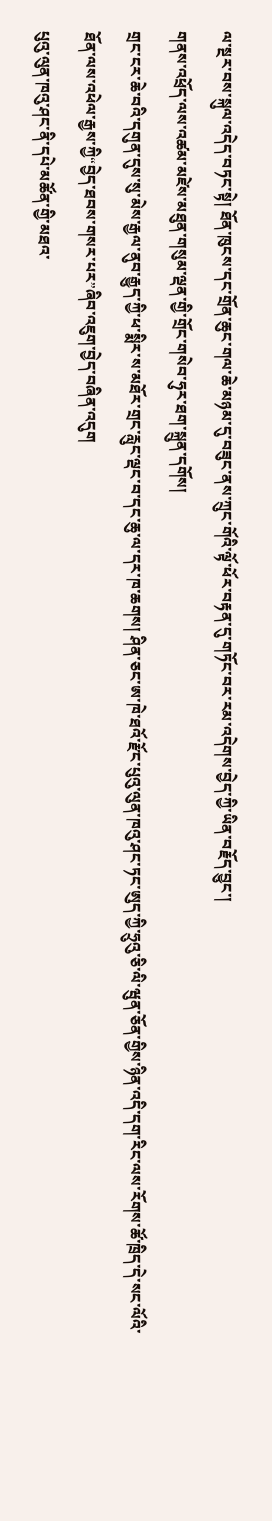ལ་སྔར་བས་སྐུལ་འདེད་བཏང་སྟེ། ཐོན་ཁུངས་དང་གྲོན་ཆུང་གལ་ཆེ་མཉམ་དུ་བཟུང་ནས་ཀྲུང་གོའི་ལྟོ་ཕོར་བརྟན་དུ་གཏོང་བར་རམ་འདེགས་བྱེད་ཀྱི་ཡིན་བརྗོད་བྱུང་།
གནས་འཕྲོད་ལས་འཚམ་མཛེས་མཐུན་གསུམ་ལྡན་གྱི་གྲོང་གསེབ་ཧུར་ཐག་སྐྲུན་དགོས།
གྲང་ངར་ཆེ་བའི་དགུན་དུས་སུ་མེས་རྒྱལ་ནུབ་རྒྱུད་ཀྱི་ཕ་སྨིར་ས་མཐོར་གྲང་རླུང་ལྡང་བ་དང་ཆུ་ལ་དར་ཁ་ཆགས། ཤིན་ཅང་ཨ་ཁེ་ཐའོ་རྫོང་པུའུ་ལུན་ཁའུ་ཤང་ཏང་ཨུད་ཀྱི་ཧྲུའུ་ཅི་ལི་ཝུན་ཅོན་གྱིས་ཉིན་འདི་དག་རིང་ལས་རོགས་ཚོ་ཁྲིད་དེ་སང་ལོའི་ཐོན་ལས་འཕེལ་རྒྱས་ཀྱི“བྱེད་ཐབས་གསར་པར”ཞིབ་འཇུག་བྱེད་བཞིན་འདུག
པུའུ་ལུན་ཁའུ་ཤང་ནི་དཔེ་མཚོན་གྱི་མཐའ་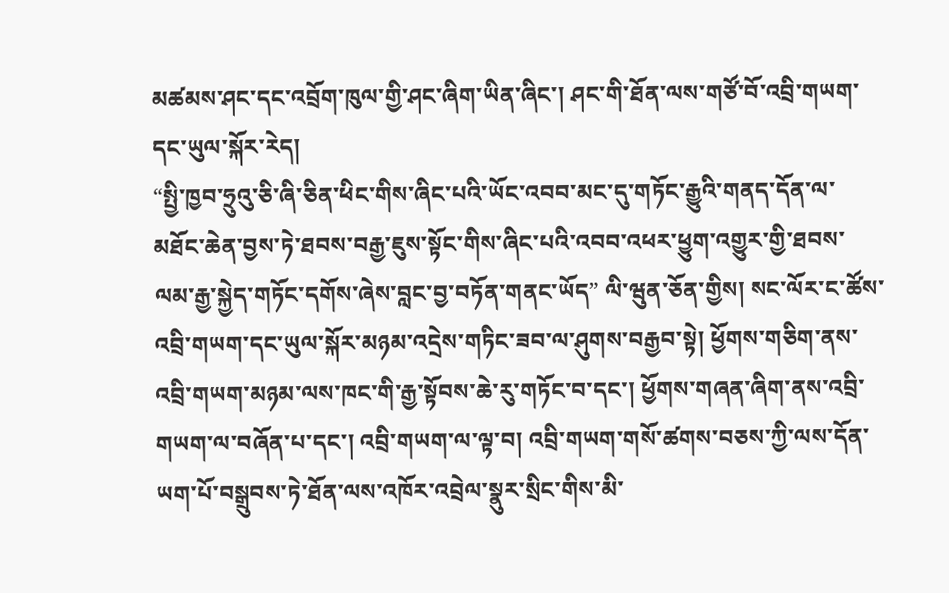མཚམས་ཤང་དང་འབྲོག་ཁུལ་གྱི་ཤང་ཞིག་ཡིན་ཞིང་། ཤང་གི་ཐོན་ལས་གཙོ་བོ་འབྲི་གཡག་དང་ཡུལ་སྐོར་རེད།
“སྤྱི་ཁྱབ་ཧྲུའུ་ཅི་ཞི་ཅིན་ཕིང་གིས་ཞིང་པའི་ཡོང་འབབ་མང་དུ་གཏོང་རྒྱུའི་གནད་དོན་ལ་མཐོང་ཆེན་བྱས་ཏེ་ཐབས་བརྒྱ་ཇུས་སྟོང་གིས་ཞིང་པའི་འབབ་འཕར་ཕྱུག་འགྱུར་གྱི་ཐབས་ལམ་རྒྱ་སྐྱེད་གཏོང་དགོས་ཞེས་བླང་བྱ་བཏོན་གནང་ཡོད” ལི་ཝུན་ཅོན་གྱིས། སང་ལོར་ང་ཚོས་འབྲི་གཡག་དང་ཡུལ་སྐོར་མཉམ་འདྲེས་གཏིང་ཟབ་ལ་ཤུགས་བརྒྱབ་སྟེ། ཕྱོགས་གཅིག་ནས་འབྲི་གཡག་མཉམ་ལས་ཁང་གི་རྒྱ་སྟོབས་ཆེ་རུ་གཏོང་བ་དང་། ཕྱོགས་གཞན་ཞིག་ནས་འབྲི་གཡག་ལ་བཞོན་པ་དང་། འབྲི་གཡག་ལ་ལྟ་བ། འབྲི་གཡག་གསོ་ཚགས་བཅས་ཀྱི་ལས་དོན་ཡག་པོ་བསྒྲུབས་ཏེ་ཐོན་ལས་འཁོར་འབྲེལ་སྣུར་སྲིང་གིས་མི་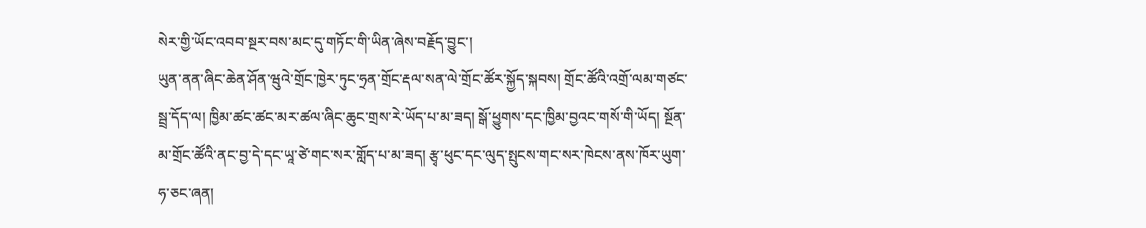སེར་གྱི་ཡོང་འབབ་སྔར་བས་མང་དུ་གཏོང་གི་ཡིན་ཞེས་བརྗོད་བྱུང་།
ཡུན་ནན་ཞིང་ཆེན་ཤོན་ཝུའེ་གྲོང་ཁྱེར་ཏུང་ཧྲན་གྲོང་རྡལ་སན་ལེ་གྲོང་ཚོར་སྐྱོད་སྐབས། གྲོང་ཚོའི་འགྲོ་ལམ་གཙང་སྦྲ་དོད་ལ། ཁྱིམ་ཚང་ཚང་མར་ཚལ་ཞིང་ཆུང་གྲས་རེ་ཡོད་པ་མ་ཟད། སྒོ་ཕྱུགས་དང་ཁྱིམ་བྱའང་གསོ་གི་ཡོད། སྔོན་མ་གྲོང་ཚོའི་ནང་བྱ་དེ་དང་ཡཱ་ཙེ་གང་སར་གློད་པ་མ་ཟད། རྩྭ་ཕུང་དང་ལུད་སྤུངས་གང་སར་ཁེངས་ནས་ཁོར་ཡུག་ཧ་ཅང་ཞན།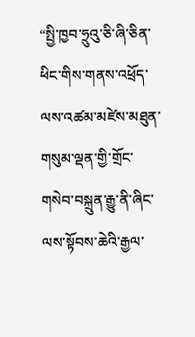“སྤྱི་ཁྱབ་ཧྲུའུ་ཅི་ཞི་ཅིན་ཕིང་གིས་གནས་འཕྲོད་ལས་འཚམ་མཛེས་མཐུན་གསུམ་ལྡན་གྱི་གྲོང་གསེབ་བསྐྲུན་རྒྱུ་ནི་ཞིང་ལས་སྟོབས་ཆེའི་རྒྱལ་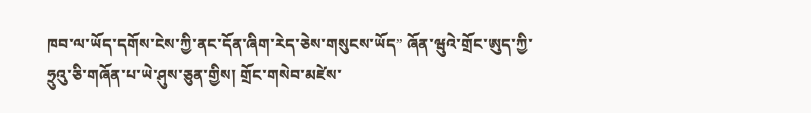ཁབ་ལ་ཡོད་དགོས་ངེས་ཀྱི་ནང་དོན་ཞིག་རེད་ཅེས་གསུངས་ཡོད” ཞོན་ཝུའེ་གྲོང་ཨུད་ཀྱི་ཧྲུའུ་ཅི་གཞོན་པ་ཡེ་ཤུས་ཅུན་གྱིས། གྲོང་གསེབ་མཛེས་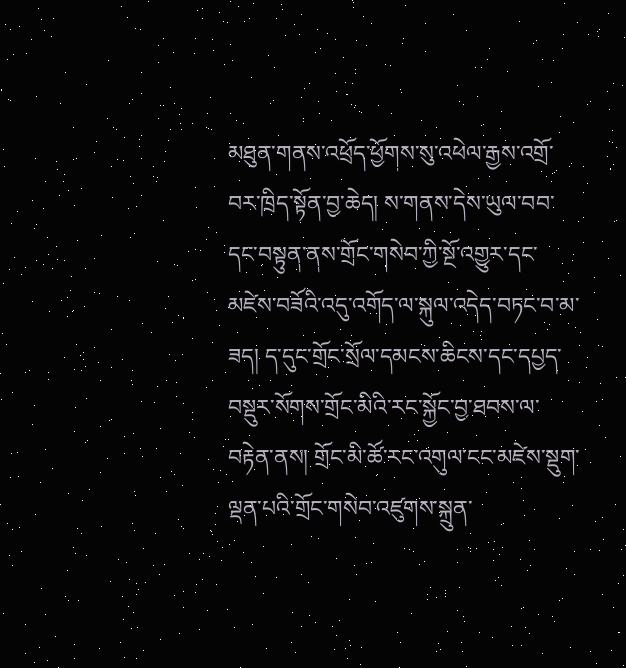མཐུན་གནས་འཕྲོད་ཕྱོགས་སུ་འཕེལ་རྒྱས་འགྲོ་བར་ཁྲིད་སྟོན་བྱ་ཆེད། ས་གནས་དེས་ཡུལ་བབ་དང་བསྟུན་ནས་གྲོང་གསེབ་ཀྱི་སྔོ་འགྱུར་དང་མཛེས་བཟོའི་འདུ་འགོད་ལ་སྐུལ་འདེད་བཏང་བ་མ་ཟད། ད་དུང་གྲོང་སྲོལ་དམངས་ཆིངས་དང་དཔྱད་བསྡུར་སོགས་གྲོང་མིའི་རང་སྐྱོང་བྱ་ཐབས་ལ་བརྟེན་ནས། གྲོང་མི་ཚོ་རང་འགུལ་ངང་མཛེས་སྡུག་ལྡན་པའི་གྲོང་གསེབ་འཛུགས་སྐྲུན་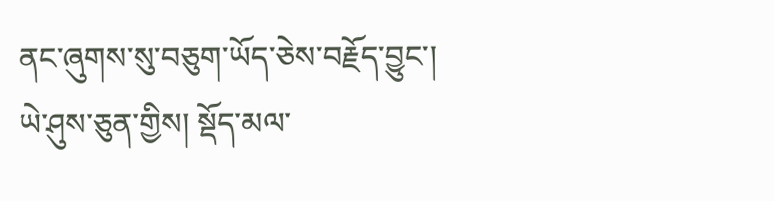ནང་ཞུགས་སུ་བཅུག་ཡོད་ཅེས་བརྗོད་བྱུང་།
ཡེ་ཤུས་ཅུན་གྱིས། སྡོད་མལ་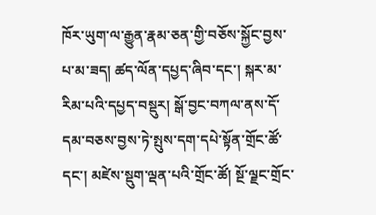ཁོར་ཡུག་ལ་རྒྱུན་རྣམ་ཅན་གྱི་བཅོས་སྐྱོང་བྱས་པ་མ་ཟད། ཚད་ལོན་དཔྱད་ཞིབ་དང་། སྐར་མ་རིམ་པའི་དཔྱད་བསྡུར། སྒོ་བྱང་བཀལ་ནས་དོ་དམ་བཅས་བྱས་ཏེ་སྤུས་དག་དཔེ་སྟོན་གྲོང་ཚོ་དང་། མཛེས་སྡུག་ལྡན་པའི་གྲོང་ཚོ། སྔོ་ལྗང་གྲོང་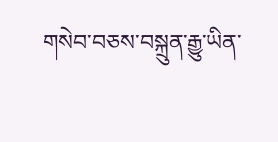གསེབ་བཅས་བསྐྲུན་རྒྱུ་ཡིན་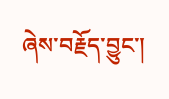ཞེས་བརྗོད་བྱུང་།